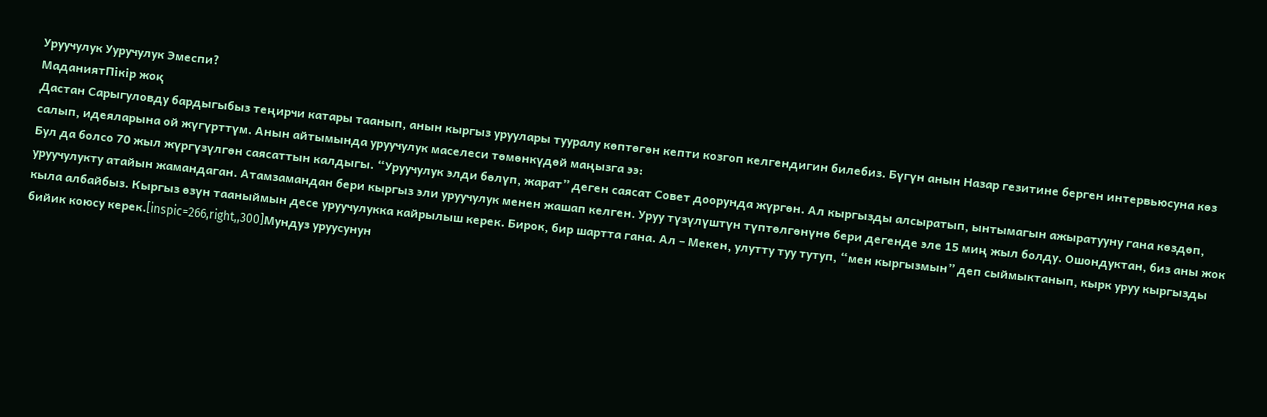Уруучулук Ууручулук Эмеспи?
МаданиятПікір жоқ
Дастан Сарыгуловду бардыгыбыз теңирчи катары таанып, анын кыргыз уруулары тууралу көптөгөн кепти козгоп келгендигин билебиз. Бүгүн анын Назар гезитине берген интервьюсуна көз салып, идеяларына ой жүгүрттүм. Анын айтымында уруучулук маселеси төмөнкүдөй маңызга ээ:
Бул да болсо 70 жыл жүргүзүлгөн саясаттын калдыгы. “Уруучулук элди бөлүп, жарат” деген саясат Совет доорунда жүргөн. Ал кыргызды алсыратып, ынтымагын ажыратууну гана көздөп, уруучулукту атайын жамандаган. Атамзамандан бери кыргыз эли уруучулук менен жашап келген. Уруу түзүлүштүн түптөлгөнүнө бери дегенде эле 15 миң жыл болду. Ошондуктан, биз аны жок кыла албайбыз. Кыргыз өзүн тааныймын десе уруучулукка кайрылыш керек. Бирок, бир шартта гана. Ал – Мекен, улутту туу тутуп, “мен кыргызмын” деп сыймыктанып, кырк уруу кыргызды бийик коюсу керек.[inspic=266,right,,300]Мундуз уруусунун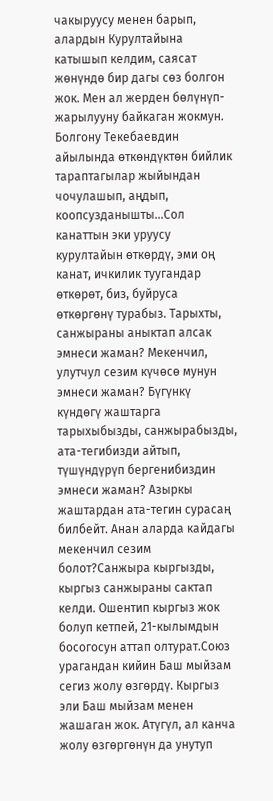чакыруусу менен барып, алардын Курултайына катышып келдим, саясат жөнүндө бир дагы сөз болгон жок. Мен ал жерден бөлүнүп-жарылууну байкаган жокмун. Болгону Текебаевдин айылында өткөндүктөн бийлик тараптагылар жыйындан чочулашып, аңдып, коопсузданышты…Сол канаттын эки уруусу курултайын өткөрдү, эми оң канат, ичкилик туугандар өткөрөт, биз, буйруса өткөргөнү турабыз. Тарыхты, санжыраны аныктап алсак эмнеси жаман? Мекенчил, улутчул сезим күчөсө мунун эмнеси жаман? Бүгүнкү күндөгү жаштарга тарыхыбызды, санжырабызды, ата-тегибизди айтып, түшүндүрүп бергенибиздин эмнеси жаман? Азыркы жаштардан ата-тегин сурасаң билбейт. Анан аларда кайдагы мекенчил сезим болот?Санжыра кыргызды, кыргыз санжыраны сактап келди. Ошентип кыргыз жок болуп кетпей, 21-кылымдын босогосун аттап олтурат.Союз урагандан кийин Баш мыйзам сегиз жолу өзгөрдү. Кыргыз эли Баш мыйзам менен жашаган жок. Атүгүл, ал канча жолу өзгөргөнүн да унутуп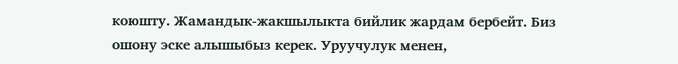коюшту. Жамандык-жакшылыкта бийлик жардам бербейт. Биз ошону эске алышыбыз керек. Уруучулук менен,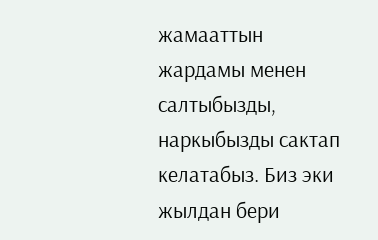жамааттын жардамы менен салтыбызды, наркыбызды сактап келатабыз. Биз эки жылдан бери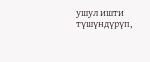ушул ишти түшүндүрүп,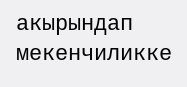акырындап мекенчиликке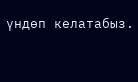үндөп келатабыз.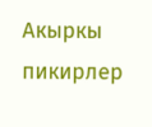Акыркы пикирлер